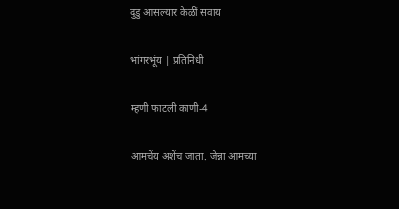दुडु आसल्यार केळीं सवाय

भांगरभूंय | प्रतिनिधी

म्हणी फाटली काणी-4

आमचेंय अशेंच जाता. जेन्ना आमच्या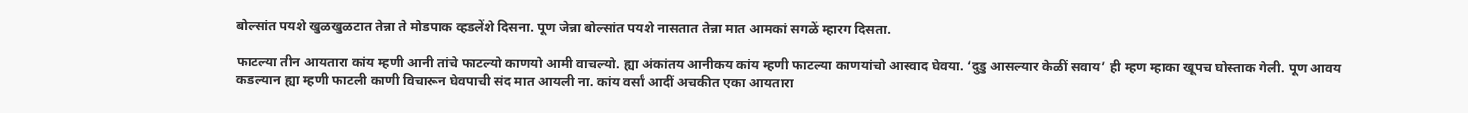बोल्सांत पयशे खुळखुळटात तेन्ना ते मोडपाक व्हडलेंशे दिसना. पूण जेन्ना बोल्सांत पयशे नासतात तेन्ना मात आमकां सगळें म्हारग दिसता.

फाटल्या तीन आयतारा कांय म्हणी आनी तांचे फाटल्यो काणयो आमी वाचल्यो. ह्या अंकांतय आनीकय कांय म्हणी फाटल्या काणयांचो आस्वाद घेवया. ‘दुडु आसल्यार केळीं सवाय’ ही म्हण म्हाका खूपच घोस्ताक गेली. पूण आवय कडल्यान ह्या म्हणी फाटली काणी विचारून घेवपाची संद मात आयली ना. कांय वर्सां आदीं अचकीत एका आयतारा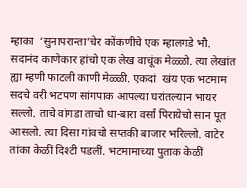म्हाका  ‘सुनापरान्ता’चेर कोंकणीचे एक म्हालगडे भौ. सदानंद काणेकार हांचो एक लेख वाचूंक मेळ्ळो. त्या लेखांत ह्या म्हणी फाटली काणी मेळ्ळी. एकदां  खंय एक भटमाम सदचे वरी भटपण सांगपाक आपल्या घरांतल्यान भायर सल्लो. ताचे वांगडा ताचो धा-बारा वर्सां पिरायेचो सान पूत आसलो. त्या दिसा गांवचो सप्तकी बाजार भरिल्लो. वाटेर तांका केळीं दिश्टी पडलीं. भटमामाच्या पुताक केळीं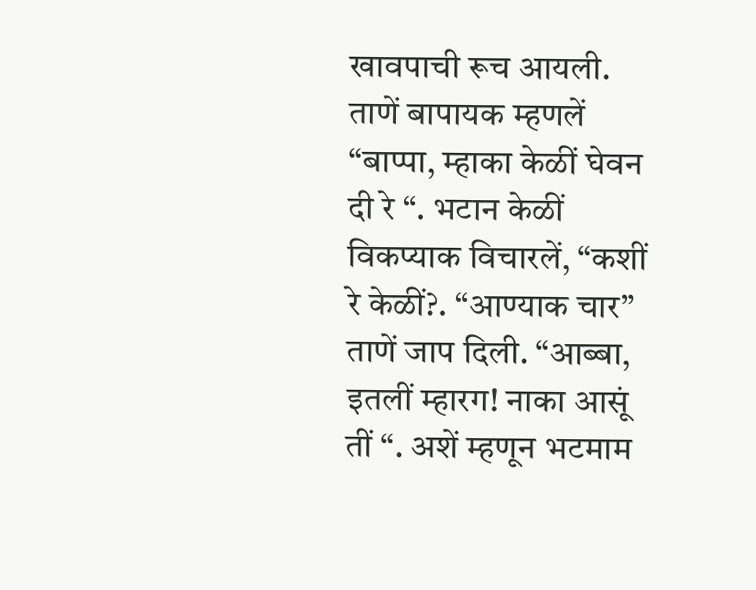खावपाची रूच आयली. ताणें बापायक म्हणलें “बाप्पा, म्हाका केळीं घेवन दी रे “. भटान केळीं विकप्याक विचारलें, “कशीं रे केळीं?. “आण्याक चार” ताणें जाप दिली. “आब्बा, इतलीं म्हारग! नाका आसूं तीं “. अशें म्हणून भटमाम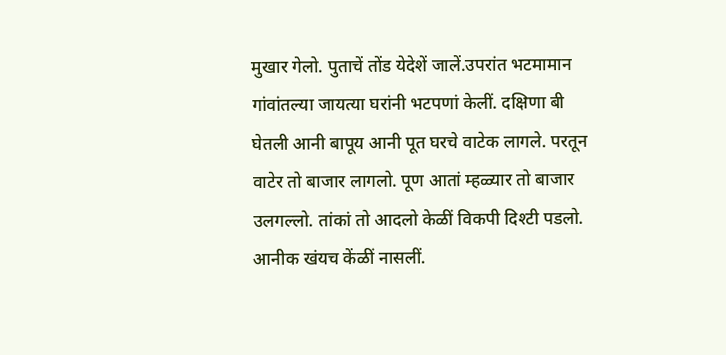मुखार गेलो. पुताचें तोंड येदेशें जालें.उपरांत भटमामान गांवांतल्या जायत्या घरांनी भटपणां केलीं. दक्षिणा बी घेतली आनी बापूय आनी पूत घरचे वाटेक लागले. परतून वाटेर तो बाजार लागलो. पूण आतां म्हळ्यार तो बाजार उलगल्लो. तांकां तो आदलो केळीं विकपी दिश्टी पडलो. आनीक खंयच केंळीं नासलीं.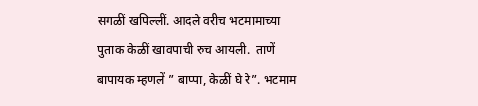सगळीं खपिल्लीं. आदले वरीच भटमामाच्या पुताक केळीं खावपाची रुच आयली.  ताणें बापायक म्हणलें ” बाप्पा, केळीं घे रे”. भटमाम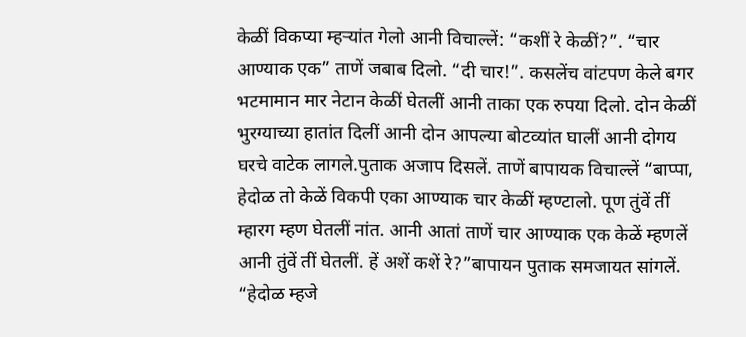केळीं विकप्या म्हऱ्यांत गेलो आनी विचाल्लें: “कशीं रे केळीं?”. “चार आण्याक एक” ताणें जबाब दिलो. “दी चार!”. कसलेंच वांटपण केले बगर भटमामान मार नेटान केळीं घेतलीं आनी ताका एक रुपया दिलो. दोन केळीं भुरग्याच्या हातांत दिलीं आनी दोन आपल्या बोटव्यांत घालीं आनी दोगय घरचे वाटेक लागले.पुताक अजाप दिसलें. ताणें बापायक विचाल्लें “बाप्पा, हेदोळ तो केळें विकपी एका आण्याक चार केळीं म्हण्टालो. पूण तुंवें तीं म्हारग म्हण घेतलीं नांत. आनी आतां ताणें चार आण्याक एक केळें म्हणलें आनी तुंवें तीं घेतलीं. हें अशें कशें रे?”बापायन पुताक समजायत सांगलें. “हेदोळ म्हजे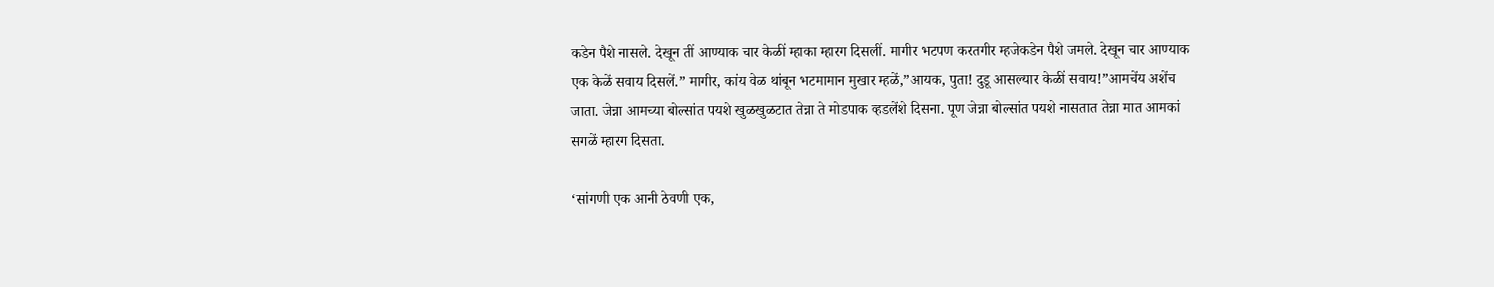कडेन पैशे नासले. देखून तीं आण्याक चार केळीं म्हाका म्हारग दिसलीं. मागीर भटपण करतगीर म्हजेकडेन पैशे जमले. देखून चार आण्याक एक केळें सवाय दिसलें.” मागीर, कांय वेळ थांबून भटमामान मुखार म्हळें,”आयक, पुता! दुडू आसल्यार केळीं सवाय!”आमचेंय अशेंच जाता. जेन्ना आमच्या बोल्सांत पयशे खुळखुळटात तेन्ना ते मोडपाक व्हडलेंशे दिसना. पूण जेन्ना बोल्सांत पयशे नासतात तेन्ना मात आमकां सगळें म्हारग दिसता.

‘सांगणी एक आनी ठेवणी एक,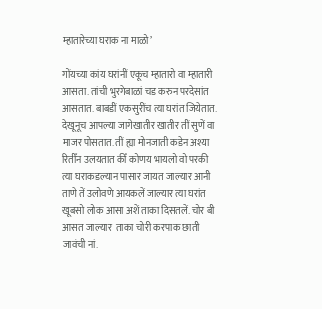म्हातारेच्या घराक ना माळो’

गोंयच्या कांय घरांनीं एकूच म्हातारो वा म्हातारी आसता. तांची भुरगेबाळां चड करुन परदेसांत आसतात. बाबडीं एकसुरींच त्या घरांत जियेतात. देखूनूच आपल्या जागेखातीर खातीर तीं सुणें वा माजर पोसतात. तीं ह्या मोनजाती कडेन अश्या रितीँन उलयतात कीँ कोणय भायलो वो परकी त्या घराकडल्यान पासार जायत जाल्यार आनी ताणे तें उलोवणे आयकलें जाल्यार त्या घरांत खूबसो लोक आसा अशें ताका दिसतलें. चोर बी आसत जाल्यार  ताका चोरी करपाक छाती जावंची नां.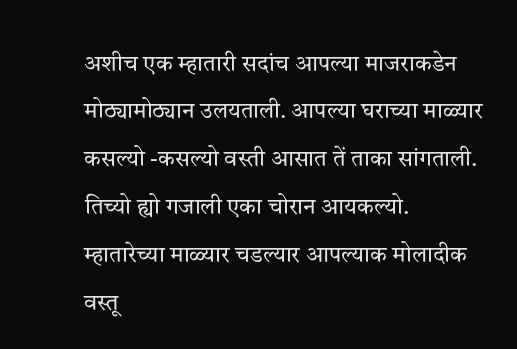अशीच एक म्हातारी सदांच आपल्या माजराकडेन मोठ्यामोठ्यान उलयताली. आपल्या घराच्या माळ्यार कसल्यो -कसल्यो वस्ती आसात तें ताका सांगताली. तिच्यो ह्यो गजाली एका चोरान आयकल्यो. म्हातारेच्या माळ्यार चडल्यार आपल्याक मोलादीक वस्तू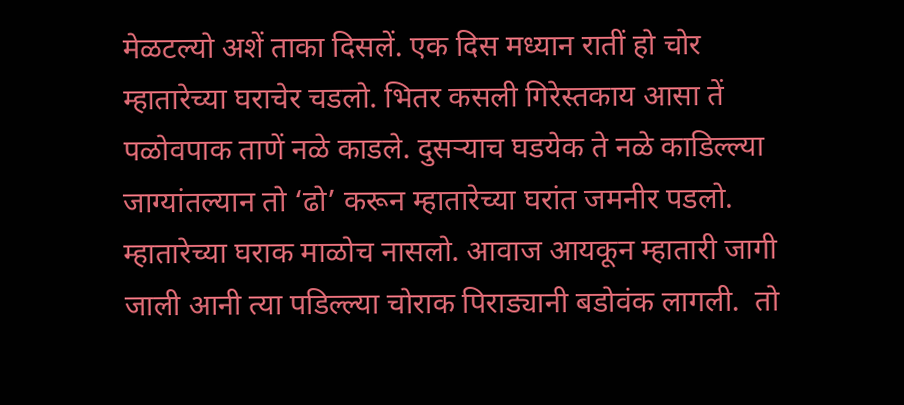मेळटल्यो अशें ताका दिसलें. एक दिस मध्यान रातीं हो चोर म्हातारेच्या घराचेर चडलो. भितर कसली गिरेस्तकाय आसा तें पळोवपाक ताणें नळे काडले. दुसऱ्याच घडयेक ते नळे काडिल्ल्या जाग्यांतल्यान तो ‘ढो’ करून म्हातारेच्या घरांत जमनीर पडलो. म्हातारेच्या घराक माळोच नासलो. आवाज आयकून म्हातारी जागी जाली आनी त्या पडिल्ल्या चोराक पिराड्यानी बडोवंक लागली.  तो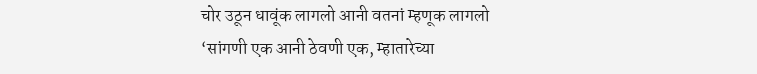चोर उठून धावूंक लागलो आनी वतनां म्हणूक लागलो ‘सांगणी एक आनी ठेवणी एक, म्हातारेच्या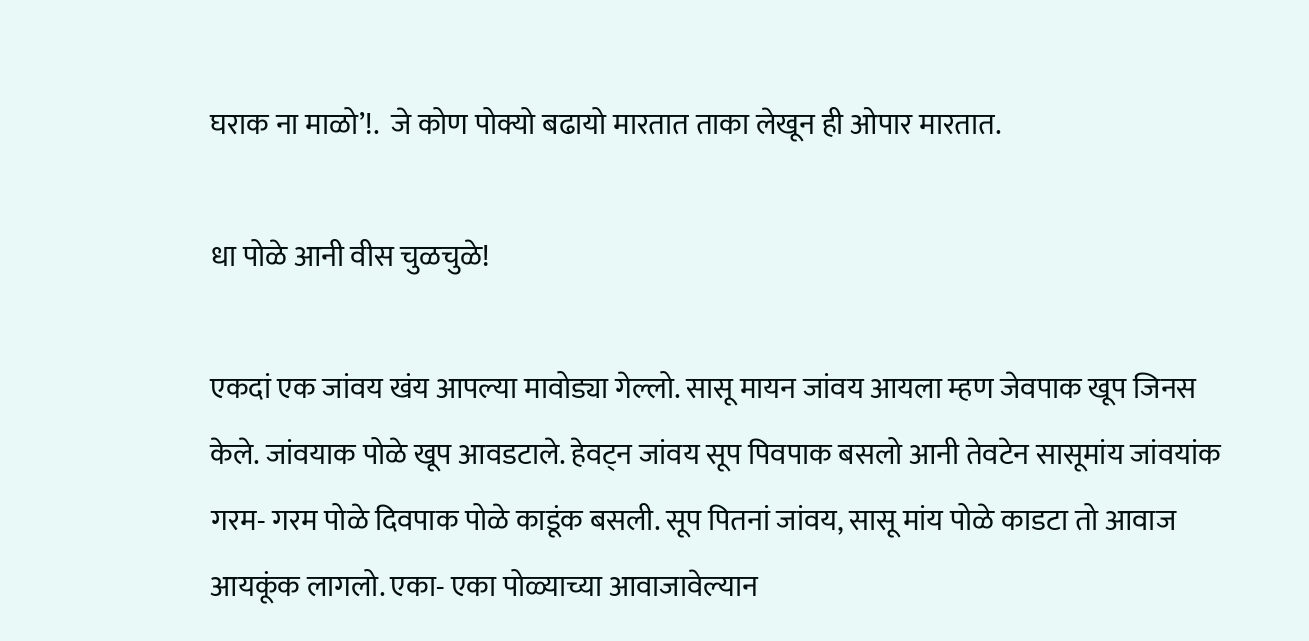घराक ना माळो’!.  जे कोण पोक्यो बढायो मारतात ताका लेखून ही ओपार मारतात.

धा पोळे आनी वीस चुळचुळे!

एकदां एक जांवय खंय आपल्या मावोड्या गेल्लो. सासू मायन जांवय आयला म्हण जेवपाक खूप जिनस केले. जांवयाक पोळे खूप आवडटाले. हेवट्न जांवय सूप पिवपाक बसलो आनी तेवटेन सासूमांय जांवयांक गरम- गरम पोळे दिवपाक पोळे काडूंक बसली. सूप पितनां जांवय, सासू मांय पोळे काडटा तो आवाज आयकूंक लागलो. एका- एका पोळ्याच्या आवाजावेल्यान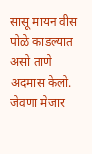सासू मायन वीस पोळे काडल्यात असो ताणे अदमास केलो. जेवणा मेजार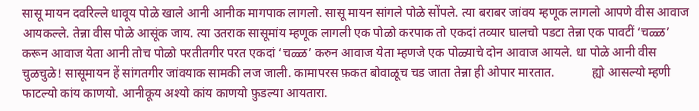सासू मायन दवरिल्ले धावूय पोळे खाले आनी आनीक मागपाक लागलो. सासू मायन सांगले पोळे सोंपले. त्या बराबर जांवय म्हणूक लागलो आपणे वीस आवाज आयकल्ले. तेन्ना वीस पोळे आसूंक जाय. त्या उतराक सासूमांय म्हणूक लागली एक पोळो करपाक तो एकदां तव्यार घालचो पडटा तेन्ना एक पावटीं ‘चळ्ळ’ करून आवाज येता आनी तोच पोळो परतीतगीर परत एकदां ‘चळ्ळ’ करुन आवाज येता म्हणजे एक पोळ्याचे दोन आवाज आयले. धा पोळे आनी वीस चुळचुळे! सासूमायन हें सांगतगीर जांवयाक सामकी लज जाली. कामापरस फ़कत बोवाळूच चड जाता तेन्ना ही ओपार मारतात.            ह्यो आसल्यो म्हणी फाटल्यो कांय काणयो. आनीकूय अश्यो कांय काणयो फ़ुडल्या आयतारा.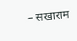– सखाराम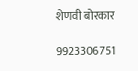शेणवी बोरकार

9923306751